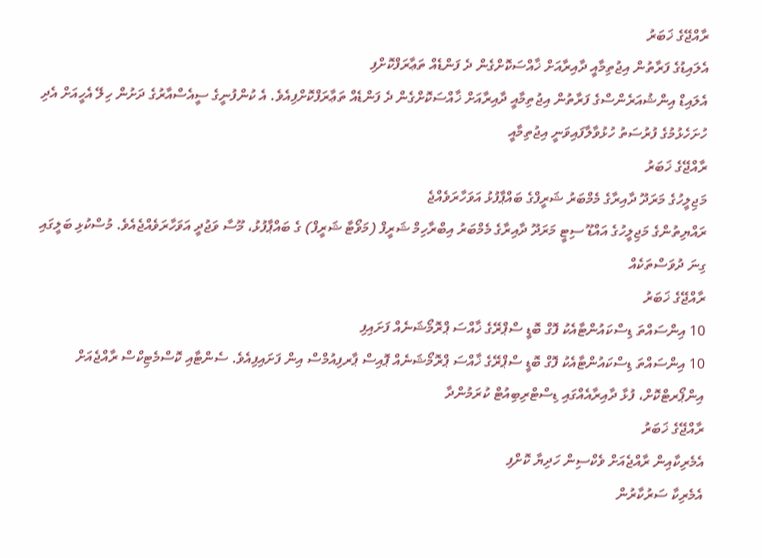ރާއްޖޭގެ ޚަބަރު
އެލައިޑުގެ ފަރާތުން އިޖުތިމާއީ ދާއިރާއަށް ޚާއްސަކޮށްގެން ދެ ފަންޑެއް ތަޢާރަފްކޮށްފި
އެލައިޑް އިންޝުއަރެންސްގެ ފަރާތުން އިޖުތިމާއީ ދާއިރާއަށް ޚާއްސަކޮށްގެން ދެ ފަންޑެއް ތަޢާރަފްކޮށްފިއެވެ. އެ ކުންފުނީގެ ސީއެސްއާރުގެ ދަށުން ހިލޭ އެހީއަށް އެދި ހުށަހެޅުމުގެ ފުރުސަތު ހުޅުވާލާފައިވަނީ އިޖުތިމާއީ
ރާއްޖޭގެ ޚަބަރު
މަޖިލީހުގެ މަރަދޫ ދާއިރާގެ މެމްބަރު ޝަރީފްގެ ބައްޕާފުޅު އަވަހާރަވެއްޖެ
ރައްޔިތުންގެ މަޖިލީހުގެ އައްޑޫ ސިޓީ މަރަދޫ ދާއިރާގެ މެމްބަރު އިބްރާހިމް ޝަރީފް (މަވޯޓާ ޝަރީފް) ގެ ބައްޕާފުޅު، މޫސާ ވަޖުދީ އަވަހާރަވެއްޖެއެވެ. މުސްކުޅި ބަލީގައި ގިނަ ދުވަސްތަކެއް
ރާއްޖޭގެ ޚަބަރު
10 އިންސައްތަ ޑިސްކައުންޓާއެކު ފޮގް ބޮޑީ ސްޕްރޭގެ ޚާއްސަ ޕްރޮމޯޝަނެއް ފަށައިފި
10 އިންސައްތަ ޑިސްކައުންޓާއެކު ފޮގް ބޮޑީ ސްޕްރޭގެ ޚާއްސަ ޕްރޮމޯޝަނެއް ޕޮއިސް ޕާރފިއުމްސް އިން ފަށައިފިއެވެ. ސެންޓާއި ކޮސްމެޓިކްސް ރާއްޖެއަށް އިންޕޯރޓްކޮށް، ފުޅާ ދާއިރާއެއްގައި ޑިސްޓްރިބިއުޓް ކުރަމުންދާ
ރާއްޖޭގެ ޚަބަރު
އެމެރިކާއިން ރާއްޖެއަށް ވެކްސިން ހަދިޔާ ކޮށްފި
އެމެރިކާ ސަރުކާރުން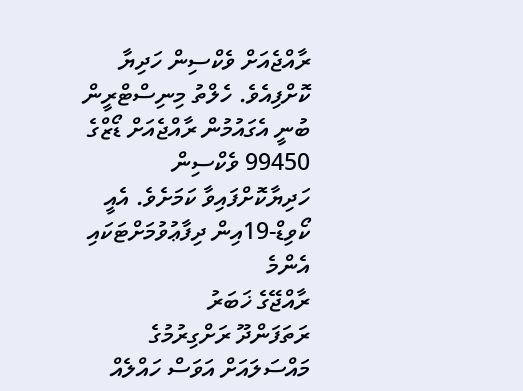ރާއްޖެއަށް ވެކްސިން ހަދިޔާ ކޮށްފިއެވެ. ހެލްތު މިނިސްޓްރީން ބުނީ އެގައުމުން ރާއްޖެއަށް ޑޯޒްގެ 99450 ވެކްސިން ހަދިޔާކޮށްފައިވާ ކަމަށެވެ. އެއީ ކޯވިޑް-19އިން ދިފާޢުވުމަށްޓަކައި އެންމެ
ރާއްޖޭގެ ޚަބަރު
ރަތަފަންދޫ ރަށްގިރުމުގެ މައްސަލައަށް އަވަސް ހައްލެއް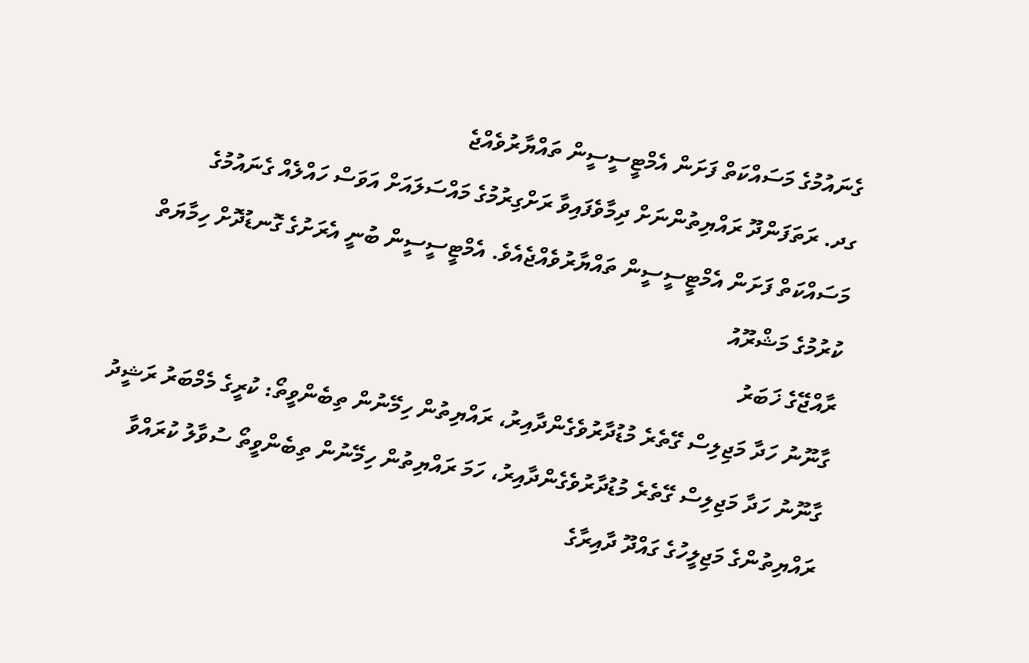ގެނައުމުގެ މަސައްކަތް ފަށަން އެމްޓީސީސީން ތައްޔާރުވެއްޖެ
ގދ. ރަތަފަންދޫ ރައްޔިތުންނަށް ދިމާވެފައިވާ ރަށްގިރުމުގެ މައްސަލައަށް އަވަސް ހައްލެއް ގެނައުމުގެ މަސައްކަތް ފަށަން އެމްޓީސީސީން ތައްޔާރުވެއްޖެއެވެ. އެމްޓީސީސީން ބުނީ އެރަށުގެ ގޮނޑުދޮށް ހިމާޔަތް ކުރުމުގެ މަޝްރޫއު
ރާއްޖޭގެ ޚަބަރު
ގާނޫނު ހަދާ މަޖިލިސް ގޭތެރެ މުޑުދާރުވެގެންދާއިރު، ރައްޔިތުން ހިމޭނުން ތިބެންވީތޯ: ކުރީގެ މެމްބަރު ރަޝީދު
ގާނޫނު ހަދާ މަޖިލިސް ގޭތެރެ މުޑުދާރުވެގެންދާއިރު، ހަމަ ރައްޔިތުން ހިމޭނުން ތިބެންވީތޯ ސުވާލު ކުރައްވާ ރައްޔިތުންގެ މަޖިލީހުގެ ގައްދޫ ދާއިރާގެ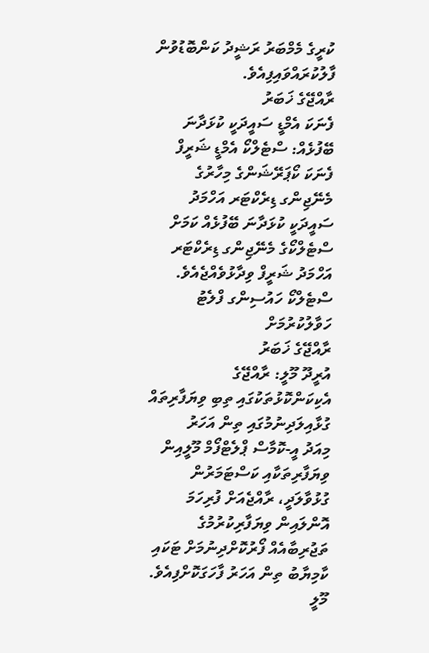ކުރީގެ މެމްބަރު ރަޝީދު ކަންބޮޑުވުން ފާލުކުރައްވައިފިއެވެ.
ރާއްޖޭގެ ޚަބަރު
ފެނަކަ އެމްޑީ ސައީދަކީ ކުޅަދާނަ ބޭފުޅެއް: ސްޓެލްކޯ އެމްޑީ ޝަރީފް
ފެނަކަ ކޯޕަރޭޝަންގެ މިހާރުގެ މެނޭޖިންގ ޑިރެކްޓަރ އަހްމަދު ސައީދަކީ ކުޅަދާނަ ބޭފުޅެއް ކަމަށް ސްޓެލްކޯގެ މެނޭޖިންގ ޑިރެކްޓަރ އަހްމަދު ޝަރީފް ވިދާޅުވެއްޖެއެވެ. ސްޓެލްކޯ ހައުސިންގ ފްލެޓު ހަވާލުކުރުމަށް
ރާއްޖޭގެ ޚަބަރު
އުރީދޫ މޫލީ: ރާއްޖޭގެ އެކިކަންކޮޅުތަކުގައި ތިބި ވިޔަފާރިތައް ގުޅާއިލަދިނުމުގައި ތިން އަހަރު
މިއަދު އީ-ކޮމާސް ޕްލެޓްފޯމް މޫލީއިން ވިޔަފާރިތަކާއި ކަސްޓަމަރުން ގުޅުވާލަދީ، ރާއްޖެއަށް ފުރިހަމަ އޮންލައިން ވިޔަފާރިކުރުމުގެ ތަޖުރިބާއެއް ފޯރުކޮށްދިނުމަށް ޓަކައި ކާމިޔާބު ތިން އަހަރު ފާހަގަކޮށްފިއެވެ. މޫލީ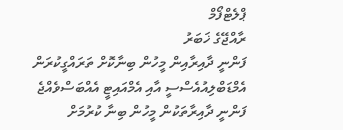ޕްލެޓްފޯމް
ރާއްޖޭގެ ޚަބަރު
ފަންނީ ދާއިރާއިން މީހުން ބިނާކޮށް ތަރައްގީކުރަން އެމްޑަބްލިއުއެސްސީ އާއި އެމްއައިޓީ އެއްބަސްވެއްޖެ
ފަންނީ ދާއިރާތަކުން މީހުން ބިނާ ކުރުމަށް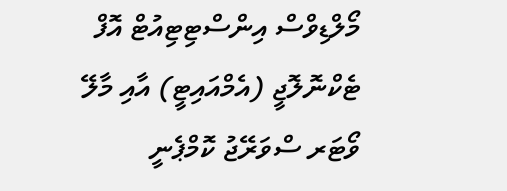މޯލްޑިވްސް އިންސްޓިޓިއުޓް އޮފް ޓެކްނޮލޮޖީ (އެމްއައިޓީ) އާއި މާލޭ ވޯޓަރ ސްވަރޭޖު ކޮމްޕެނީ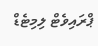ޕްރައިވެޓް ލިމިޓެޑް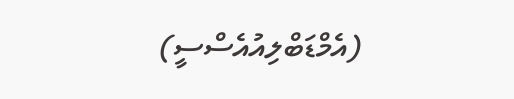(އެމްޑަބްލިއުއެސްސީ)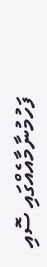ފަހުމުނާމާއެއްގައި ސޮއި